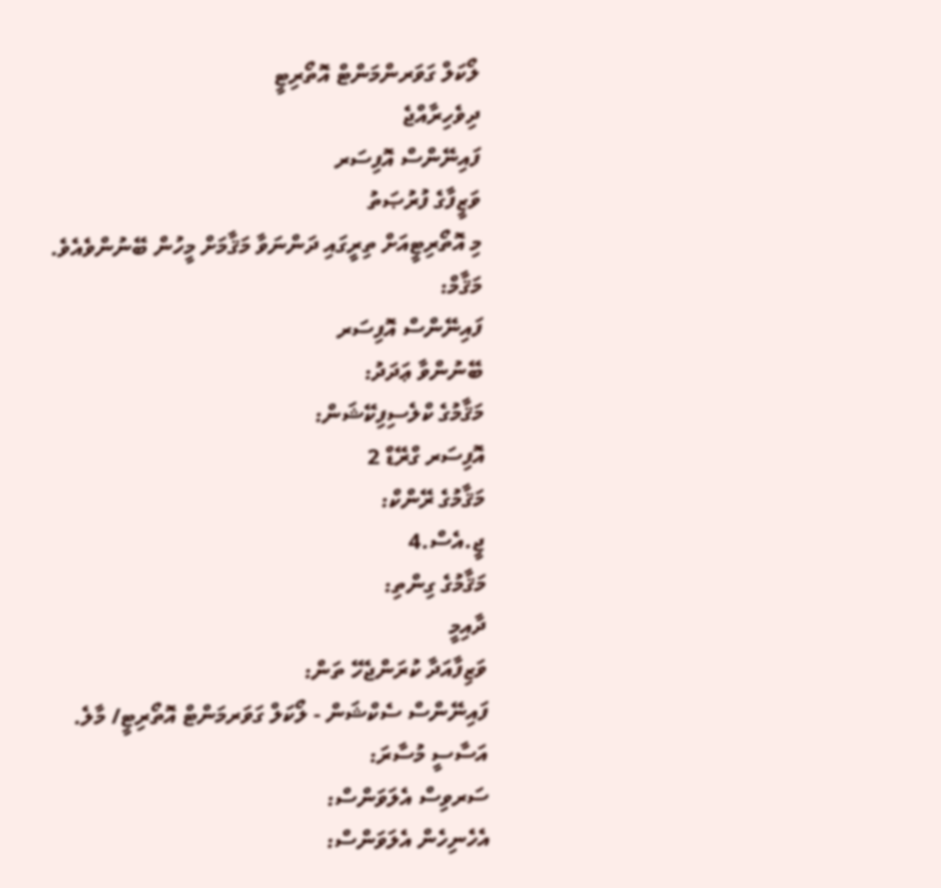ލޯކަލް ގަވަރންމަންޓް އޮތޯރިޓީ
ދިވެހިރާއްޖެ
ފައިނޭންސް އޮފިސަރ
ވަޒީފާގެ ފުރުޞަތު
މި އޮތޯރިޓީއަށް ތިރީގައި ދަންނަވާ މަޤާމަށް މީހުން ބޭނުންވެއެވެ.
މަޤާމް:
ފައިނޭންސް އޮފިސަރ
ބޭނުންވާ ޢަދަދު:
މަޤާމުގެ ކްލެސިފިކޭޝަން:
އޮފިސަރ ގްރޭޑް 2
މަޤާމުގެ ރޭންކް:
ޖީ.އެސް.4
މަޤާމުގެ ގިންތި:
ދާއިމީ
ވަޒިފާއަދާ ކުރަންޖެހޭ ތަން:
ފައިނޭންސް ސެކްޝަން - ލޯކަލް ގަވަރމަންޓް އޮތޯރިޓީ/ މާލެ.
އަސާސީ މުސާރަ:
ސަރވިސް އެލަވަންސް:
އެހެނިހެން އެލަވަންސް: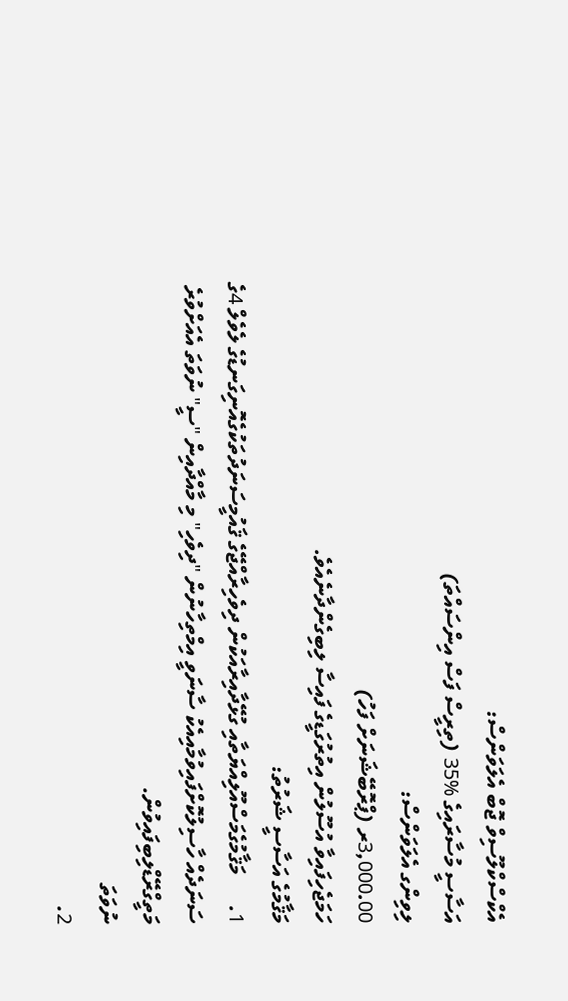އެކްސްކްލޫސިވް ޖޮބް އެލަވަންސް:
އަސާސީ މުސާރައިގެ %35 (ތިރީސް ފަސް އިންސައްތަ)
ލިވިންގ އެލަވަންސް:
3,000.00ރ (ޕްރޮބޭޝަނަށް ފަހު)
ހަމަޖެހިފައިވާ އުސޫލުން އިތުރުގަޑީގެ ފައިސާ ލިބިގެންދާނެއެވެ.
މަޤާމުގެ އަސާސީ ޝަރުތު:
1.      މަޤާމުގެމަސްއޫލިއްޔަތާއި ގުޅޭދާއިރާއަކުން ދިވެހިރާއްޖޭގެ ޤައުމީސަނަދުތަކުގެއޮނިގަނޑުގެ ލެވެލް 4ގެ ސަނަދެއް ހާސިލުކޮށްފައިވުމާއިއެކު ސާނަވީ އިމްތިހާނުން "ދިވެހި" މި މާއްދާއިން "ސީ" ނުވަތަ އެއަށްވުރެ މަތީގްރޭޑްލިބިފައިވުން.
ނުވަތަ
2.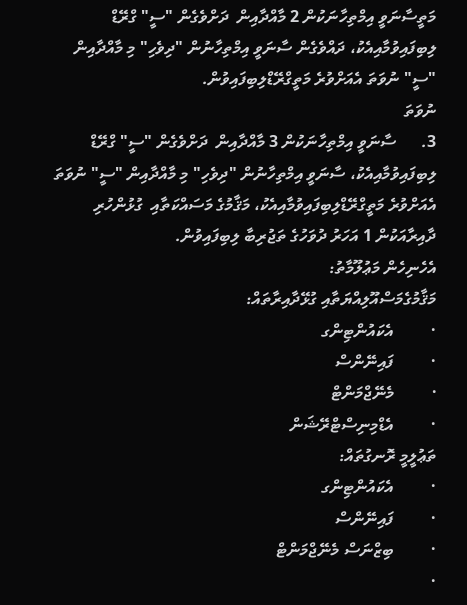މަތީސާނަވީ އިމްތިހާނަކުން 2 މާއްދާއިން  ދަށްވެގެން "ސީ" ގްރޭޑް ލިބިފައިވުމާއިއެކު، ދައްވެގެން ސާނަވީ އިމްތިހާނުން "ދިވެހި" މި މާއްދާއިން "ސީ" ނުވަތަ އެއަށްވުރެ މަތީގްރޭޑްލިބިފައިވުން.
ނުވަތަ
3.      ސާނަވީ އިމްތިހާނަކުން 3 މާއްދާއިން  ދަށްވެގެން "ސީ" ގްރޭޑް ލިބިފައިވުމާއިއެކު، ސާނަވީ އިމްތިހާނުން "ދިވެހި" މި މާއްދާއިން "ސީ" ނުވަތަ އެއަށްވުރެ މަތީގްރޭޑްލިބިފައިވުމާއިއެކު، މަޤާމުގެ މަސައްކަތާއި  ގުޅުންހުރި ދާއިރާއަކުން 1 އަހަރު ދުވަހުގެ ތަޖުރިބާ ލިބިފައިވުން.
އެހެނިހެން މަޢުލޫމާތު:
މަޤާމުގެމަސްއޫލިއްޔަތާއި ގުޅޭދާއިރާތައް:
·         އެކައުންޓިންގ
·         ފައިނޭންސް
·         މެނޭޖްމަންޓް
·         އެޑްމިނިސްޓްރޭޝަން
ތަޢުލީމީ ރޮނގުތައް:
·         އެކައުންޓިންގ
·         ފައިނޭންސް
·         ބިޒްނަސް މެނޭޖްމަންޓް
·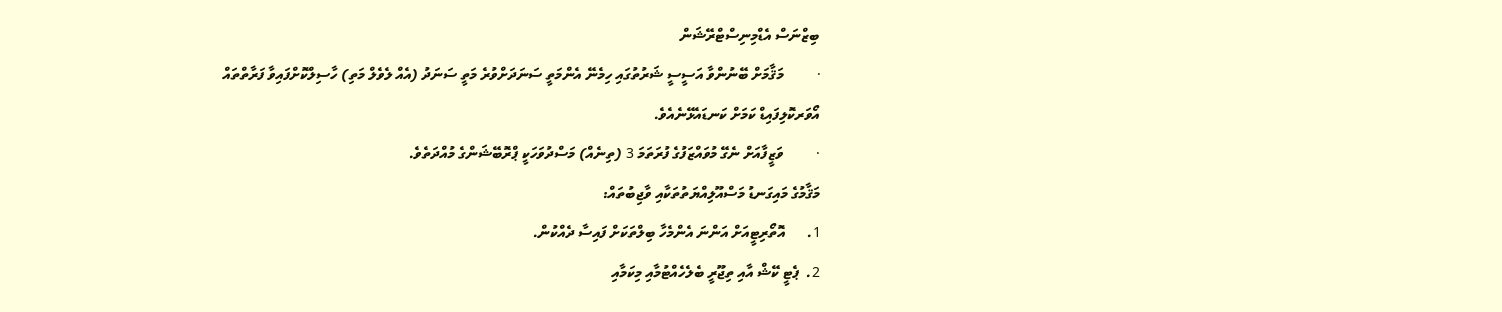ބިޒްނަސް އެޑްމިނިސްޓްރޭޝަން
·         މަޤާމަށް ބޭނުންވާ އަސީސީ ޝަރުތުގައި ހިމެނޭ އެންމަތީ ސަނަދަށްވުރެ މަތީ ސަނަދު (އެއް ލެވެލް މަތި) ހާސިލްކޮށްފައިވާ ފަރާތްތައް އޯވަރކޮލިފައިޑް ކަމަށް ކަނޑައެޅޭނެއެވެ.
·         ވަޒީފާއަށް ނެގޭ މުވައްޒަފުގެ ފުރަތަމަ 3 (ތިނެއް) މަސްދުވަހަކީ ޕްރޮބޭޝަންގެ މުއްދަތެވެ.
މަޤާމުގެ މައިގަނޑު މަސްއޫލިއްޔަތުތަކާއި ވާޖިބުތައް:
1.      އޮތޯރިޓީއަށް އަންނަ އެންމެހާ ބިލްތަކަށް ފައިސާ ދެއްކުން.
2.  ޕެޓީ ކޭޝް އާއި ތިޖޫރީ ބެލެހެއްޓުމާއި މިކަމާއި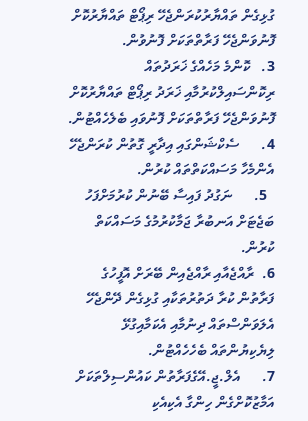ގުޅިގެން ތައްޔާރުކުރަންޖެހޭ ރިޕޯޓް ތައްޔާރުކޮށް ފޮނުވަންޖެހޭ ފަރާތްތަކަށް ފޮނުވުން.
3.   ކޮންމެ މަހެއްގެ ޚަރަދުތައް ރިކޮންސައިލްކުރުމާއި ޚަރަދު ރިޕޯޓް ތައްޔާރުކޮށް ފޮނުވަންޖެހޭ ފަރާތްތަކަށް ފޮނުވައި ބެލެހެއްޓުން.
4.      ސެކްޝަންގައި އިދާރީ ގޮތުން ކުރަންޖެހޭ އެންމެހާ މަސައްކަތްތައް ކުރުން.
  5.      ނަގުދު ފައިސާ ބޭނުން ކުރުމަށްފަހު ބަޖެޓަށް އަނބުރާ ޖަމާކުރުމުގެ މަސައްކަތް ކުރުން.
6.  ރާއްޖެއާއި ރާއްޖެއިން ބޭރަށް އޮފީހުގެ ފަރާތުން ކުރާ ދަތުރުތަކާއި ގުޅިގެން ދޭންޖެހޭ އެލަވަންސްތައް ދިނުމާއި އެކަމާއިގުޅޭ ލިޔެކިޔުންތައް ބެހެހެއްޓުން.
7.      އެލް.ޖީ.އޭގެފަރާތުން ކައުންސިލްތަކަށް އަމާޒުކޮށްގެން ހިންގާ އެކިއެކި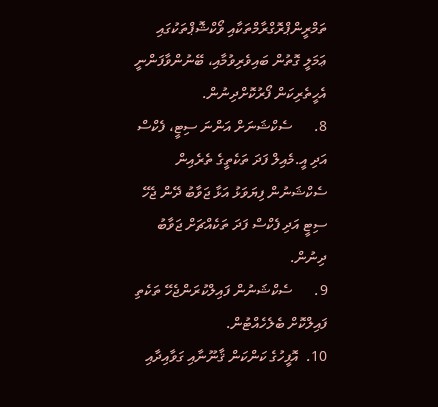ތަމްރީންޕްރޮގްރާމްތަކާއި ވޯކްޝޮޕްތަކުގައި ޢަމަލީ ގޮތުން ބައިވެރިވުމާއި، ބޭނުންވާފަންނީ އެހީތެރިކަން ފޯރުކޮށްދިނުން.
8.      ސެކްޝަނަށް އަންނަ ސިޓީ، ފެކްސް އަދި އީ.މެއިލް ފަދަ ތަކެތީގެ ތެރެއިން ސެކްޝަނުން ފިޔަވަޅު އަޅާ ޖަވާބު ދޭން ޖެހޭ ސިޓީ އަދި ފެކްސް ފަދަ ތަކެއްޗަށް ޖަވާބު ދިނުން.
9.      ސެކްޝަނުން ފައިލްކުރަންޖެހޭ ތަކެތި ފައިލްކޮށް ބެލެހެއްޓުން.
10.  އޮފީހުގެ ކަންކަން ޤާނޫނާއި ގަވާއިދާއި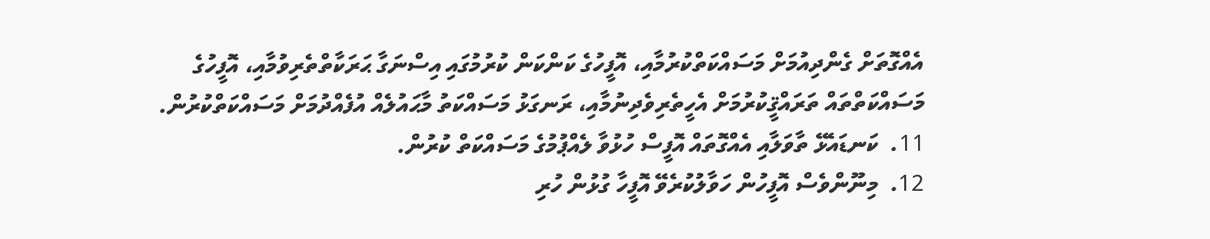އެއްގޮތަށް ގެންދިއުމަށް މަސައްކަތްކުރުމާއި، އޮފީހުގެ ކަންކަން ކުރުމުގައި އިސްނަގާ ޙަރަކާތްތެރިވުމާއި، އޮފީހުގެ މަސައްކަތްތައް ތަރައްޤީކުރުމަށް އެހީތެރިވެދިނުމާއި، ރަނގަޅު މަސައްކަތު މާޙައުލެއް އުފެއްދުމަށް މަސައްކަތްކުރުން.
11.  ކަނޑައެޅޭ ތާވަލާއި އެއްގޮތައް އޮފީސް ހުޅުވާ ލެއްޕުމުގެ މަސައްކަތް ކުރުން.
12.  މިނޫންވެސް އޮފީހުން ހަވާލުކުރެވޭ އޮފީހާ ގުޅުން ހުރި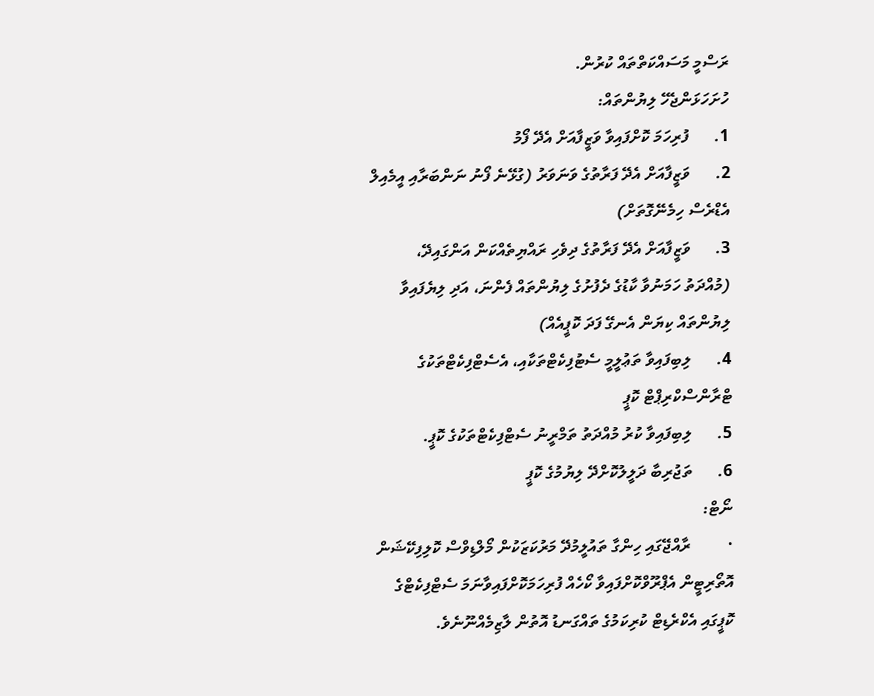ރަސްމީ މަސައްކަތްތައް ކުރުން.
ހުށަހަޅަންޖެހޭ ލިޔުންތައް:
1.      ފުރިހަމަ ކޮށްފައިވާ ވަޒީފާއަށް އެދޭ ފޯމު
2.      ވަޒީފާއަށް އެދޭ ފަރާތުގެ ވަނަވަރު (ގުޅޭނެ ފޯނު ނަންބަރާއި އީމެއިލް އެޑްރެސް ހިމެނޭގޮތަށް)
3.      ވަޒީފާއަށް އެދޭ ފަރާތުގެ ދިވެހި ރައްޔިތެއްކަން އަންގައިދޭ، (މުއްދަތު ހަމަނުވާ ކާޑުގެ ދެފުށުގެ ލިޔުންތައް ފެންނަ، އަދި ލިޔެފައިވާ ލިޔުންތައް ކިޔަން އެނގޭ ފަދަ ކޮޕީއެއް)
4.      ލިބިފައިވާ ތަޢުލީމީ ސެޓުފިކެޓްތަކާއި، އެސެޓްފިކެޓްތަކުގެ ޓްރާންސްކްރިޕްޓް ކޮޕީ
5.      ލިބިފައިވާ ކުރު މުއްދަތު ތަމްރީނު ސެޓްފިކެޓްތަކުގެ ކޮޕީ.
6.      ތަޖުރިބާ ދަލީލުކޮށްދޭ ލިޔުމުގެ ކޮޕީ
ނޯޓް:
·         ރާއްޖޭގައި ހިންގާ ތައުލީމުދޭ މަރުކަޒަކުން މޯލްޑިވްސް ކޮލިފިކޭޝަން އޮތޯރިޓީން އެޕްރޫވްކޮށްފައިވާ ކޯހެއް ފުރިހަމަކޮށްފައިވާނަމަ ސެޓްފިކެޓްގެ  ކޮޕީގައި އެކްރެޑިޓް ކުރިކަމުގެ ތައްގަނޑު އޮތުން ލާޒިމެއްނޫނެވެ.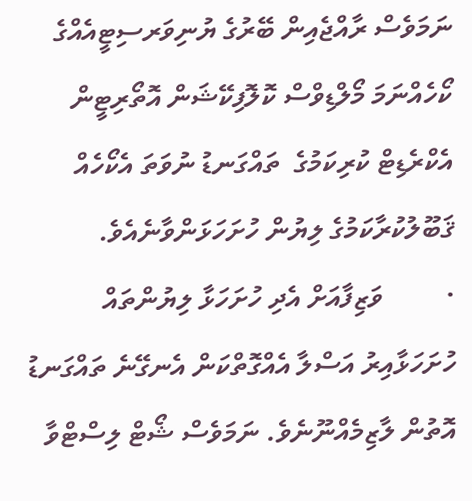ނަމަވެސް ރާއްޖެއިން ބޭރުގެ ޔުނިވަރސިޓީއެއްގެ ކޯހެއްނަމަ މޯލްޑިވްސް ކޮލޮފިކޭޝަން އޮތޯރިޓީން އެކްރެޑިޓް ކުރިކަމުގެ  ތައްގަނޑު ނުވަތަ އެކޯހެއް ޤަބޫލުކުރާކަމުގެ ލިޔުން ހުށަހަޅަންވާނެއެވެ.
·         ވަޒިފާއަށް އެދި ހުށަހަޅާ ލިޔުންތައް ހުށަހަޅާއިރު އަސްލާ އެއްގޮތްކަން އެނގޭނެ ތައްގަނޑު އޮތުން ލާޒިމެއްނޫނެވެ. ނަމަވެސް ޝޯޓް ލިސްޓްވާ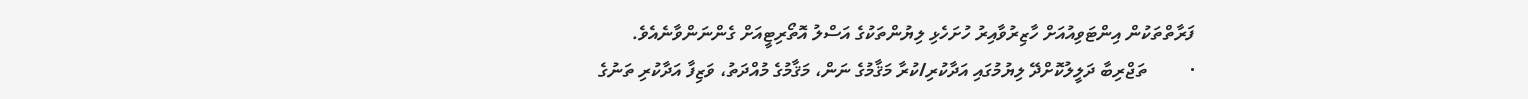ފަރާތްތަކުން އިންޓަވިއުއަށް ހާޒިރުވާއިރު ހުށަހެޅި ލިޔުންތަކުގެ އަސްލު އޮތޯރިޓީއަށް ގެންނަންވާނެއެވެ.
·         ތަޖްރިބާ ދަލީލުކޮށްދޭ ލިޔުމުގައި އަދާކުރި/ކުރާ މަޤާމުގެ ނަން، މަޤާމުގެ މުއްދަތު، ވަޒިފާ އަދާކުރި ތަނުގެ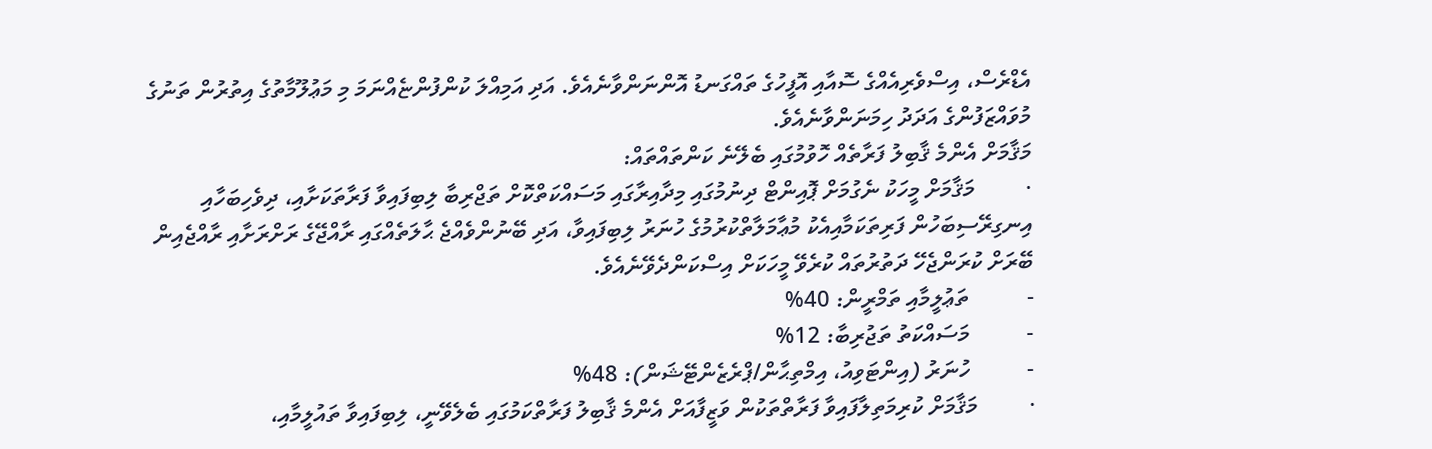އެޑްރެސް، އިސްވެރިއެއްގެ ސޮއާއި އޮފީހުގެ ތައްގަނޑު އޮންނަންވާނެއެވެ. އަދި އަމިއްލަ ކުންފުންޏެއްނަމަ މި މަޢުލޫމާތުގެ އިތުރުން ތަނުގެ މުވައްޒަފުންގެ އަދަދު ހިމަނަންވާނެއެވެ.
މަޤާމަށް އެންމެ ޤާބިލު ފަރާތެއް ހޮވުމުގައި ބެލޭނެ ކަންތައްތައް:
·         މަޤާމަށް މީހަކު ނެގުމަށް ޕޮއިންޓް ދިނުމުގައި މިދާއިރާގައި މަސައްކަތްކޮށް ތަޖްރިބާ ލިބިފައިވާ ފަރާތަކަށާއި، ދިވެހިބަހާއި އިނގިރޭސިބަހުން ފަރިތަކަމާއިއެކު މުޢާމަލާތްކުރުމުގެ ހުނަރު ލިބިފައިވާ، އަދި ބޭނުންވެއްޖެ ޙާލަތެއްގައި ރާއްޖޭގެ ރަށްރަށާއި ރާއްޖެއިން ބޭރަށް ކުރަންޖެހޭ ދަތުރުތައް ކުރެވޭ މީހަކަށް އިސްކަންދެވޭނެއެވެ.
-          ތަޢުލީމާއި ތަމްރީން: 40%
-          މަސައްކަތު ތަޖުރިބާ: 12%
-          ހުނަރު (އިންޓަވިއު، އިމްތިޙާން/ޕްރެޒެންޓޭޝަން): 48%
·         މަޤާމަށް ކުރިމަތިލާފައިވާ ފަރާތްތަކުން ވަޒީފާއަށް އެންމެ ޤާބިލު ފަރާތްކަމުގައި ބެލެވޭނީ، ލިބިފައިވާ ތައުލީމާއި،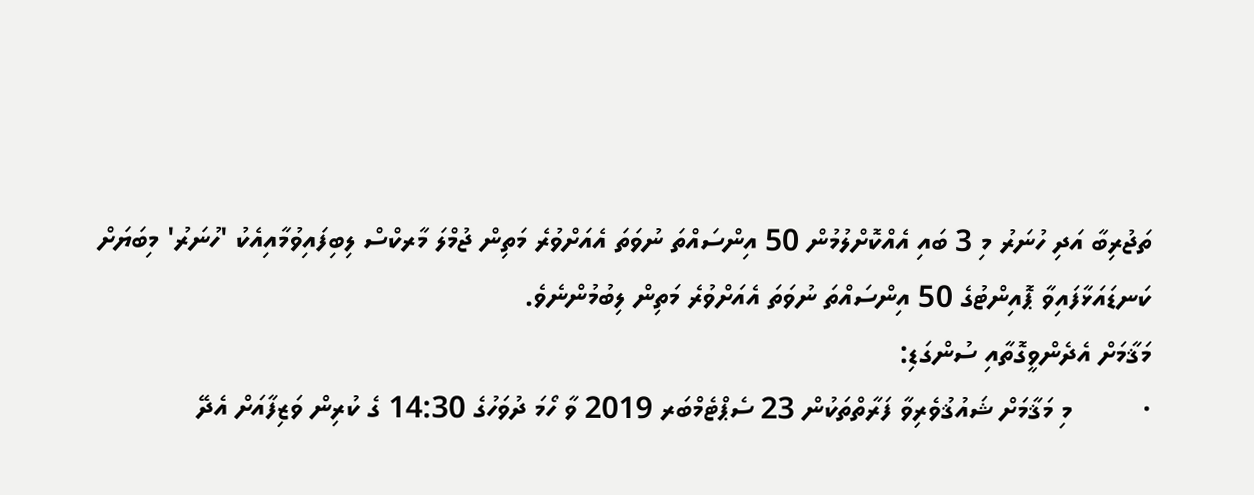ތަޖުރިބާ އަދި ހުނަރު މި 3 ބައި އެއްކޮށްލުމުން 50 އިންސައްތަ ނުވަތަ އެއަށްވުރެ މަތިން ޖުމްލަ މާރކްސް ލިބިފައިވުމާއިއެކު 'ހުނަރު' މިބަޔަށް ކަނޑައަޅާފައިވާ ޕޮއިންޓުގެ 50 އިންސައްތަ ނުވަތަ އެއަށްވުރެ މަތިން ލިބުމުންނެވެ.
މަޤާމަށް އެދެންވީގޮތާއި ސުންގަޑި:
·         މި މަޤާމަށް ޝައުޤުވެރިވާ ފަރާތްތަކުން 23 ސެޕްޓެމްބަރ 2019 ވާ ހޯމަ ދުވަހުގެ 14:30 ގެ ކުރިން ވަޒިފާއަށް އެދޭ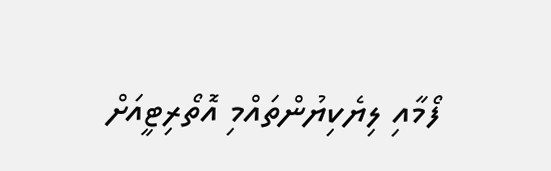ފޯމާއި ލިޔެކިޔުންތައްމި އޮތޯރިޓީއަށް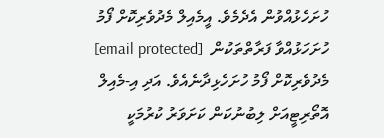ހުށަހެޅުއްވުން އެދެމެވެ. އީމެއިލް މެދުވެރިކޮށް ފޯމު ހުށަހަޅުއްވާ ފަރާތްތަކުން  [email protected] މެދުވެރިކޮށް ފޯމު ހުށަހެޅިދާނެއެވެ. އަދި އި-މެއިލް އޮތޯރިޓީއަށް ލިބުނުކަން ކަށަވަރު ކުރުމަކީ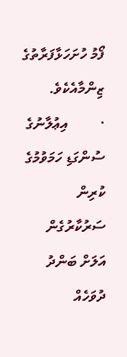ފޯމު ހުށަހަޅާފަރާތުގެ ޒިންމާއެކެވެ.
·         އިޢުލާނުގެ ސުންގަޑި ހަމަވުމުގެ ކުރިން ސަރުކާރުގެން އަލަށް ބަންދު ދުވަހެއް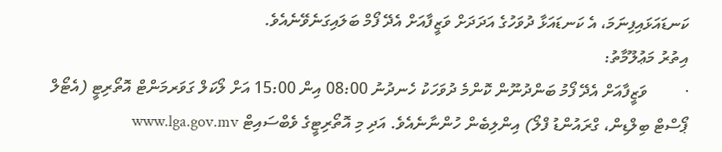ކަނޑައަޅައިފިނަމަ، އެ ކަނޑައަޅާ ދުވަހުގެ އަދަދަށް ވަޒީފާއަށް އެދޭ ފޯމް ބަލައިގަނެވޭނެއެވެ.
އިތުރު މަޢުލޫމާތު:
·         ވަޒީފާއަށް އެދޭ ފޯމު ބަންދުނޫން ކޮންމެ ދުވަހަކު ހެނދުނު 08:00 އިން 15:00 އަށް ލޯކަލް ގަވަރމަންޓް އޮތޯރިޓީ (އެޓޯލް ޕޯސްޓް ބިލްޑިން، ގްރައުންޑު ފްލޯ) އިންލިބެން ހުންނާނެއެވެ. އަދި މި އޮތޯރިޓީގެ ވެބްސައިޓް www.lga.gov.mv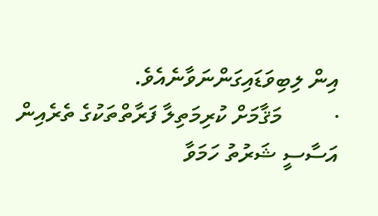އިން ލިބިވަޑައިގަންނަވާނެއެވެ.
·         މަޤާމަށް ކުރިމަތިލާ ފަރާތްތަކުގެ ތެރެއިން އަސާސީ ޝަރުތު ހަމަވާ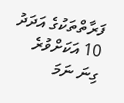ފަރާތްތަކުގެ އަދަދު 10 އަކަށްވުރެ ގިނަ ނަމަ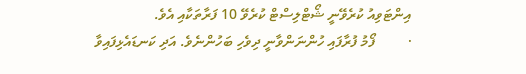އިންޓަވިއު ކުރެވޭނީ ޝޯޓްލިސްޓް ކުރެވޭ 10 ފަރާތަކާއި އެވެ.
·         ފޯމު ފުރާފައި ހުންނަންވާނީ ދިވެހި ބަހުންނެވެ. އަދި ކަނޑައެޅިފައިވާ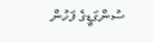ސުންގަޑީގެ ފަހުން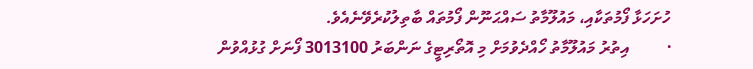ހުށަހަޅާ ފޯމުތަކާއި، މައުލޫމާތު ސައްޙަނޫން ފޯމުތައް ބާތިލުކުރެވޭނެއެވެ.
·         އިތުރު މައުލޫމާތު ހޯއްދެވުމަށް މި އޮތޯރިޓީގެ ނަންބަރު 3013100 ފޯނަށް ގުޅުއްވުން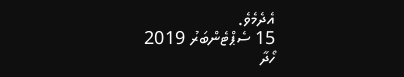އެދެމެވެ.
15 ސެޕްޓެންބަރު 2019
ހޯދާ